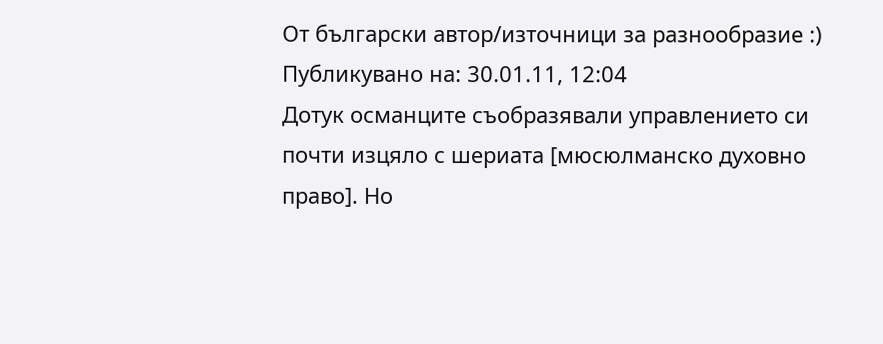От български автор/източници за разнообразие :)
Публикувано на: 30.01.11, 12:04
Дотук османците съобразявали управлението си почти изцяло с шериата [мюсюлманско духовно право]. Но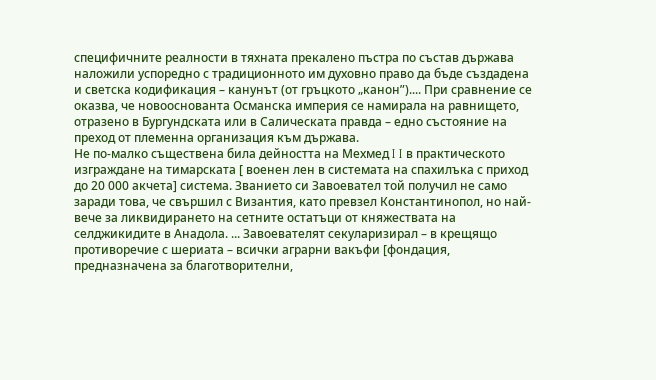специфичните реалности в тяхната прекалено пъстра по състав държава наложили успоредно с традиционното им духовно право да бъде създадена и светска кодификация – канунът (от гръцкото „канон”).... При сравнение се оказва, че новооснованта Османска империя се намирала на равнището, отразено в Бургундската или в Салическата правда – едно състояние на преход от племенна организация към държава.
Не по-малко съществена била дейността на Мехмед I I в практическото изграждане на тимарската [ военен лен в системата на спахилъка с приход до 20 000 акчета] система. Званието си Завоевател той получил не само заради това, че свършил с Византия, като превзел Константинопол, но най-вече за ликвидирането на сетните остатъци от княжествата на селджикидите в Анадола. ... Завоевателят секуларизирал – в крещящо противоречие с шериата – всички аграрни вакъфи [фондация, предназначена за благотворителни,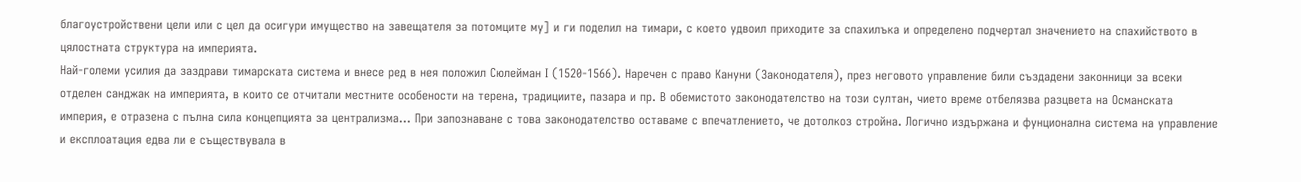благоустройствени цели или с цел да осигури имущество на завещателя за потомците му] и ги поделил на тимари, с което удвоил приходите за спахилъка и определено подчертал значението на спахийството в цялостната структура на империята.
Най-големи усилия да заздрави тимарската система и внесе ред в нея положил Сюлейман I (1520-1566). Наречен с право Кануни (Законодателя), през неговото управление били създадени законници за всеки отделен санджак на империята, в които се отчитали местните особености на терена, традициите, пазара и пр. В обемистото законодателство на този султан, чието време отбелязва разцвета на Османската империя, е отразена с пълна сила концепцията за централизма... При запознаване с това законодателство оставаме с впечатлението, че дотолкоз стройна. Логично издържана и фунционална система на управление и експлоатация едва ли е съществувала в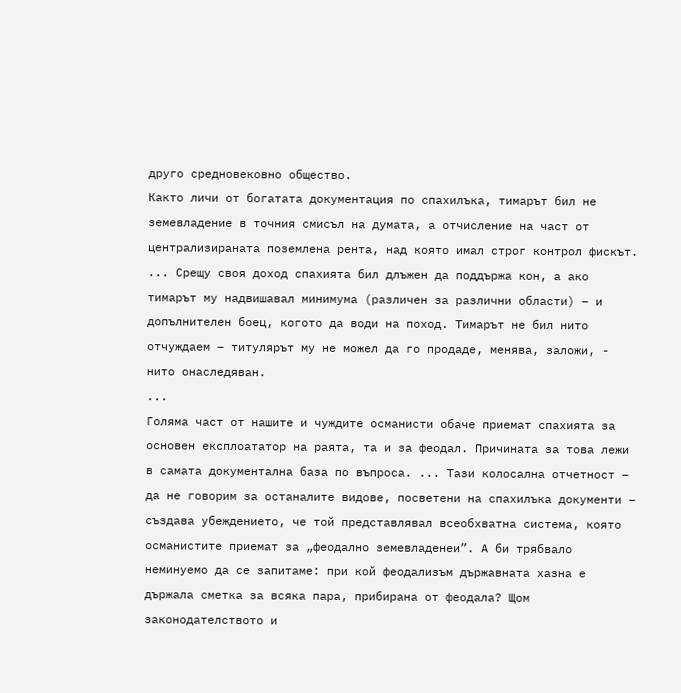друго средновековно общество.
Както личи от богатата документация по спахилъка, тимарът бил не земевладение в точния смисъл на думата, а отчисление на част от централизираната поземлена рента, над която имал строг контрол фискът. ... Срещу своя доход спахията бил длъжен да поддържа кон, а ако тимарът му надвишавал минимума (различен за различни области) – и допълнителен боец, когото да води на поход. Тимарът не бил нито отчуждаем – титулярът му не можел да го продаде, менява, заложи, - нито онаследяван.
...
Голяма част от нашите и чуждите османисти обаче приемат спахията за основен експлоататор на раята, та и за феодал. Причината за това лежи в самата документална база по въпроса. ... Тази колосална отчетност – да не говорим за останалите видове, посветени на спахилъка документи – създава убеждението, че той представлявал всеобхватна система, която османистите приемат за „феодално земевладенеи”. А би трябвало неминуемо да се запитаме: при кой феодализъм държавната хазна е държала сметка за всяка пара, прибирана от феодала? Щом законодателството и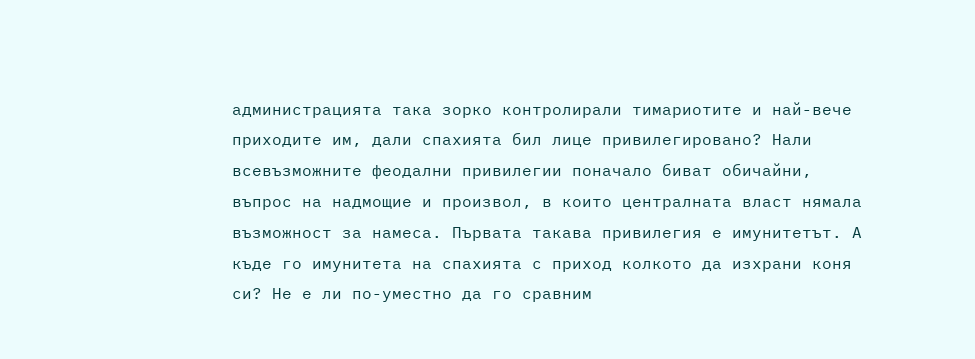администрацията така зорко контролирали тимариотите и най-вече приходите им, дали спахията бил лице привилегировано? Нали всевъзможните феодални привилегии поначало биват обичайни, въпрос на надмощие и произвол, в които централната власт нямала възможност за намеса. Първата такава привилегия е имунитетът. А къде го имунитета на спахията с приход колкото да изхрани коня си? Не е ли по-уместно да го сравним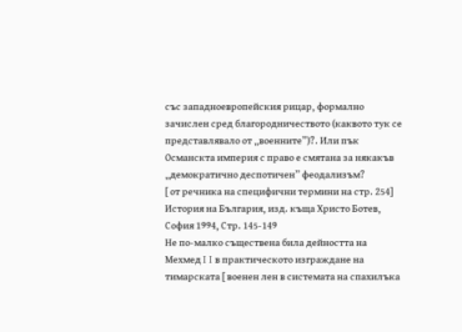със западноевропейския рицар, формално зачислен сред благородничеството (каквото тук се представлявало от „военните”)?. Или пък Османскта империя с право е смятана за някакъв „демократично деспотичен” феодализъм?
[ от речника на специфични термини на стр. 254]
История на България, изд. къща Христо Ботев, София 1994, Стр. 145-149
Не по-малко съществена била дейността на Мехмед I I в практическото изграждане на тимарската [ военен лен в системата на спахилъка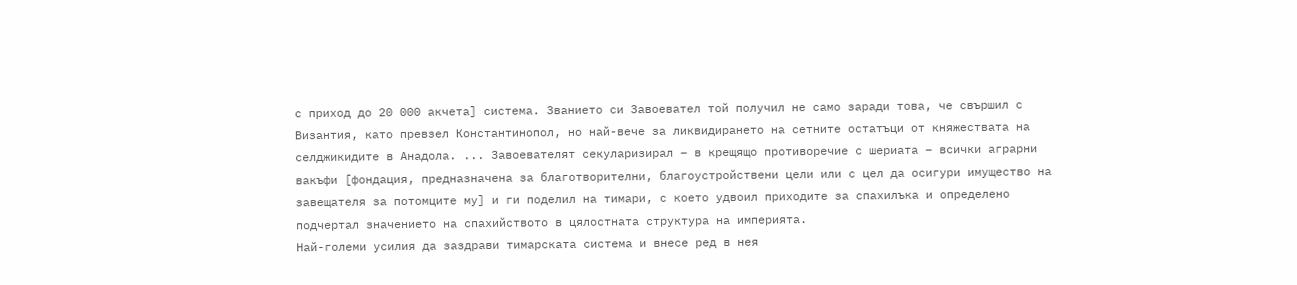с приход до 20 000 акчета] система. Званието си Завоевател той получил не само заради това, че свършил с Византия, като превзел Константинопол, но най-вече за ликвидирането на сетните остатъци от княжествата на селджикидите в Анадола. ... Завоевателят секуларизирал – в крещящо противоречие с шериата – всички аграрни вакъфи [фондация, предназначена за благотворителни, благоустройствени цели или с цел да осигури имущество на завещателя за потомците му] и ги поделил на тимари, с което удвоил приходите за спахилъка и определено подчертал значението на спахийството в цялостната структура на империята.
Най-големи усилия да заздрави тимарската система и внесе ред в нея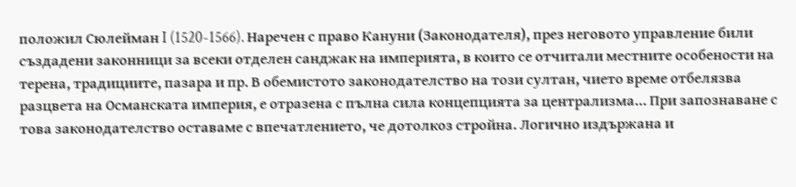положил Сюлейман I (1520-1566). Наречен с право Кануни (Законодателя), през неговото управление били създадени законници за всеки отделен санджак на империята, в които се отчитали местните особености на терена, традициите, пазара и пр. В обемистото законодателство на този султан, чието време отбелязва разцвета на Османската империя, е отразена с пълна сила концепцията за централизма... При запознаване с това законодателство оставаме с впечатлението, че дотолкоз стройна. Логично издържана и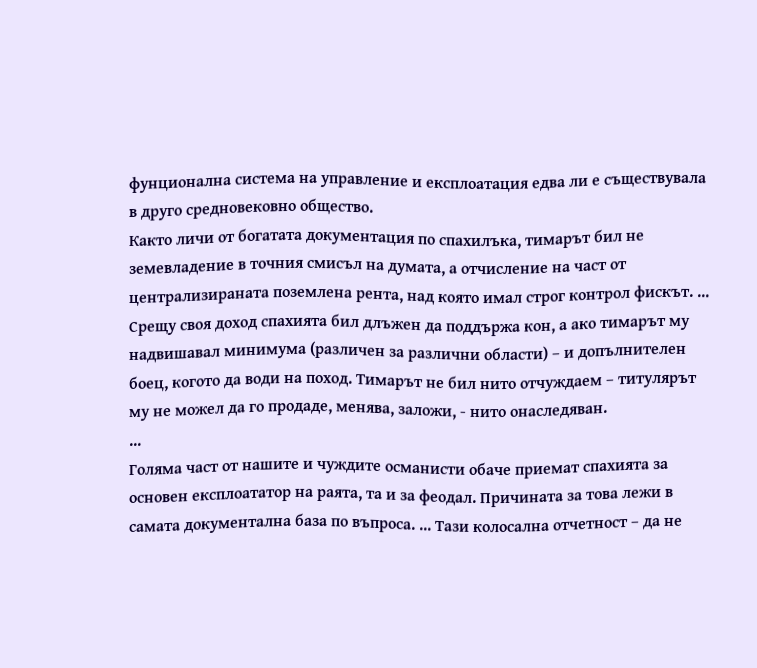фунционална система на управление и експлоатация едва ли е съществувала в друго средновековно общество.
Както личи от богатата документация по спахилъка, тимарът бил не земевладение в точния смисъл на думата, а отчисление на част от централизираната поземлена рента, над която имал строг контрол фискът. ... Срещу своя доход спахията бил длъжен да поддържа кон, а ако тимарът му надвишавал минимума (различен за различни области) – и допълнителен боец, когото да води на поход. Тимарът не бил нито отчуждаем – титулярът му не можел да го продаде, менява, заложи, - нито онаследяван.
...
Голяма част от нашите и чуждите османисти обаче приемат спахията за основен експлоататор на раята, та и за феодал. Причината за това лежи в самата документална база по въпроса. ... Тази колосална отчетност – да не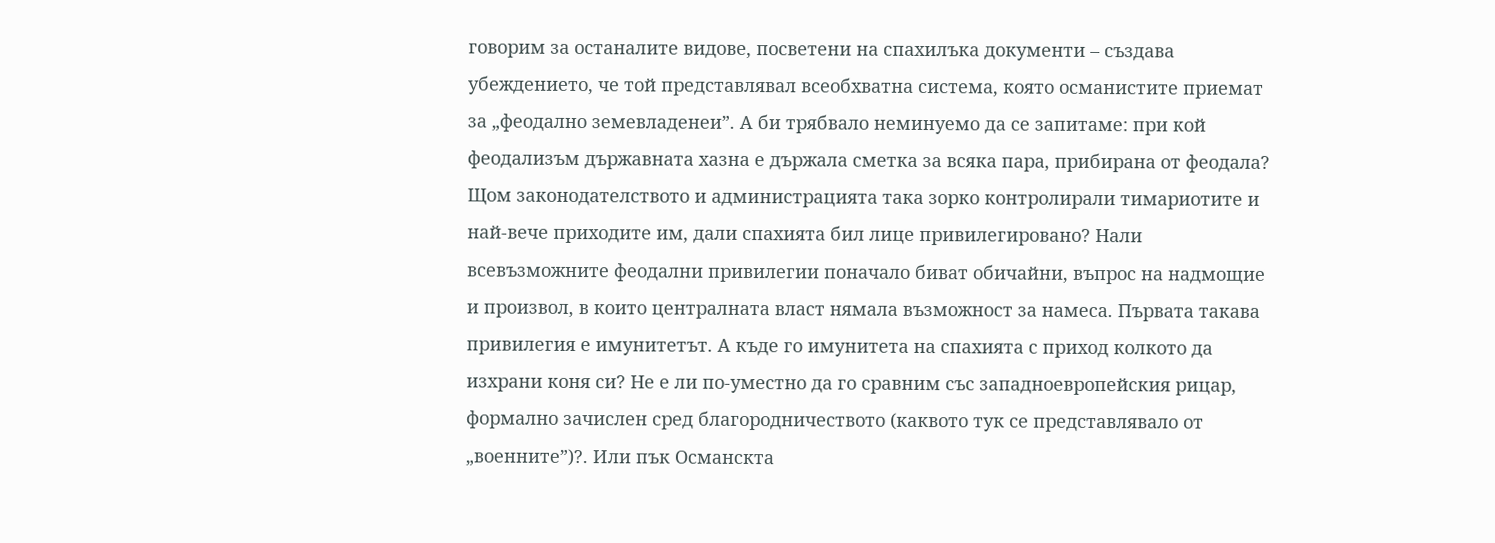говорим за останалите видове, посветени на спахилъка документи – създава убеждението, че той представлявал всеобхватна система, която османистите приемат за „феодално земевладенеи”. А би трябвало неминуемо да се запитаме: при кой феодализъм държавната хазна е държала сметка за всяка пара, прибирана от феодала? Щом законодателството и администрацията така зорко контролирали тимариотите и най-вече приходите им, дали спахията бил лице привилегировано? Нали всевъзможните феодални привилегии поначало биват обичайни, въпрос на надмощие и произвол, в които централната власт нямала възможност за намеса. Първата такава привилегия е имунитетът. А къде го имунитета на спахията с приход колкото да изхрани коня си? Не е ли по-уместно да го сравним със западноевропейския рицар, формално зачислен сред благородничеството (каквото тук се представлявало от „военните”)?. Или пък Османскта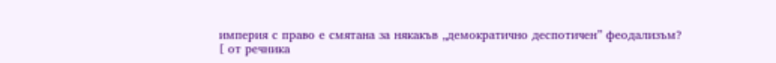империя с право е смятана за някакъв „демократично деспотичен” феодализъм?
[ от речника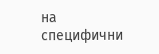на специфични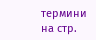термини на стр.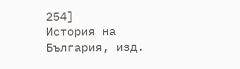254]
История на България, изд.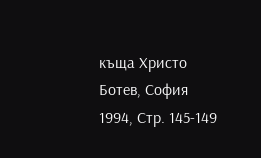къща Христо Ботев, София 1994, Стр. 145-149